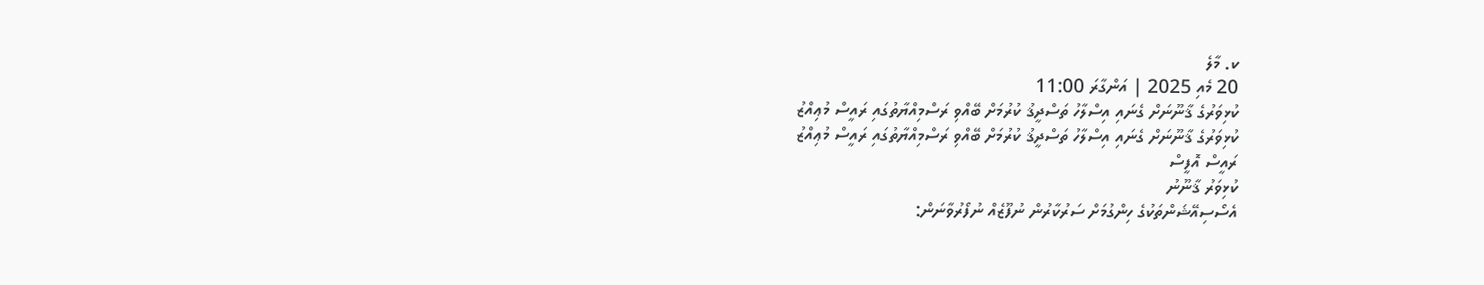ކ. މާލެ
20 މެއި 2025 | އަންގާރަ 11:00
ކުޅިވަރުގެ ޤާނޫނަށް ގެނައި އިސްލާހު ތަސްދީޤު ކުރުމަށް ބޭއްވި ރަސްމިއްޔާތުގައި ރައީސް މުޢިއްޒު
ކުޅިވަރުގެ ޤާނޫނަށް ގެނައި އިސްލާހު ތަސްދީޤު ކުރުމަށް ބޭއްވި ރަސްމިއްޔާތުގައި ރައީސް މުޢިއްޒު
ރައީސް އޮފީސް
ކުޅިވަރު ޤާނޫނު
އެސޯސިއޭޝަންތަކުގެ ހިންގުމަށް ސަރުކާރުން ނުފޫޒެއް ނުފޯރުވާނަން: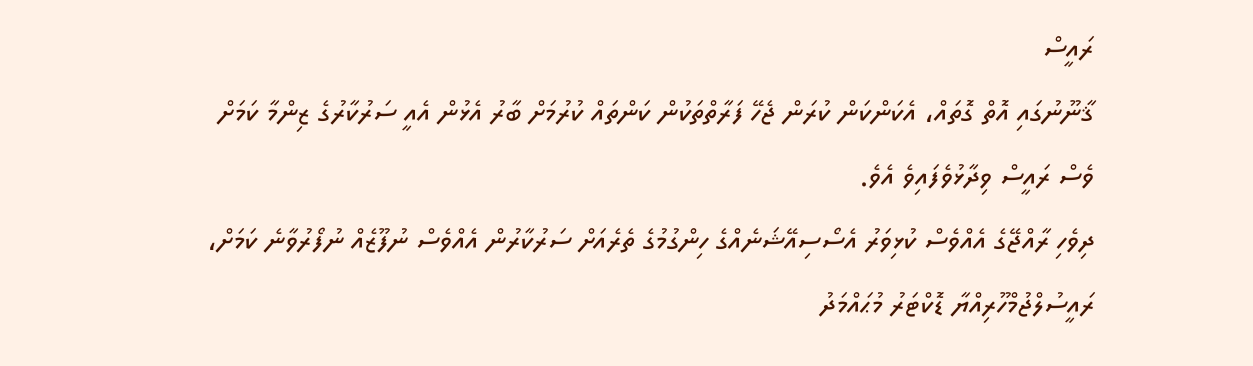ރައީސް
ޤާނޫނުގައި އޮތް ގޮތައް، އެކަންކަން ކުރަން ޖެހޭ ފަރާތްތަކުން ކަންތައް ކުރުމަށް ބާރު އެޅުން އެއީ ސަރުކާރުގެ ޒިންމާ ކަމަށް ވެސް ރައީސް ވިދާޅުވެފައިވެ އެވެ.
ދިވެހި ރާއްޖޭގެ އެއްވެސް ކުޅިވަރު އެސޯސިއޭޝަނެއްގެ ހިންގުމުގެ ތެރެއަށް ސަރުކާރުން އެއްވެސް ނުފޫޒެއް ނުފޯރުވާނެ ކަމަށް، ރައީސުލްޖުމްހޫރިއްޔާ ޑޮކްޓަރު މުޙައްމަދު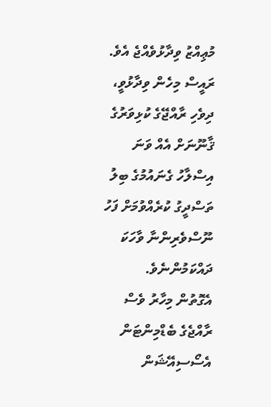މުޢިއްޒު ވިދާޅުވެއްޖެ އެވެ.
ރައީސް މިހެން ވިދާޅުވީ، ދިވެހި ރާއްޖޭގެ ކުޅިވަރުގެ ޤާނޫނަށް އެއް ވަނަ އިސްލާހު ގެނައުމުގެ ބިލު ތަސްދީގު ކުރެއްވުމަށް ފަހު ނޫސްވެރިންނާ ވާހަކަ ދައްކަމުންނެވެ.
އެގޮތުން މިހާރު ވެސް ރާއްޖެގެ ބެޑްމިންޓަން އެސޯސިއޭޝަން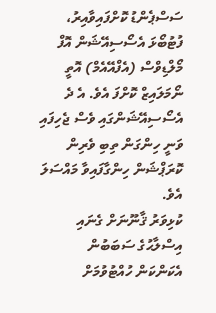ސަސްޕެންޑު ކޮށްފައިވާއިރު، ފުޓުބޯޅަ އެސޯސިއޭޝަން އޮފް މޯލްޑިވްސް (އެފްއޭއެމް) އޮތީ ނޯމަލައިޒް ކޮށްފަ އެވެ. އެ ދެ އެސޯސިއޭޝަންގައި ވެސް ޖެހިފައި ވަނީ ހިންގަން ތިބި ވެރިން ކޮރަޕްޝަން ހިންގާފައިވާ މައްސަލަ އެވެ.
ކުޅިވަރު ޤާނޫނަށް ގެނައި އިސްލާޙުގެ ސަބަބުން އެކަންކަން ހުއްޓުވުމަށް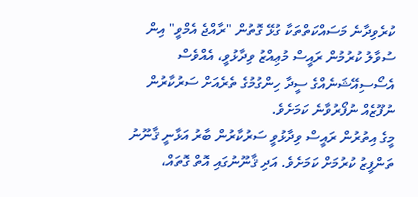ކުރެވިދާނެ މަސައްކަތްތަކާ ގުޅޭ ގޮތުން "ރާއްޖެ އެމްވީ" އިން ސުވާލު ކުރުމުން ރައީސް މުޢިއްޒު ވިދާޅުވީ، އެއްވެސް އެސޯސިއޭޝަނެއްގެ ސީދާ ހިންގުމުގެ ތެރެއަށް ސަރުކާރުން ނުފޫޒެއް ނުފޯރުވާނެ ކަމަށެވެ.
މީގެ އިތުރުން ރައީސް ވިދާޅުވީ ސަރުކާރުން ބާރު އަޅާނީ ޤާނޫނު ތަންފީޒު ކުރުމަށް ކަމަށެވެ. އަދި ޤާނޫނުގައި އޮތް ގޮތައް،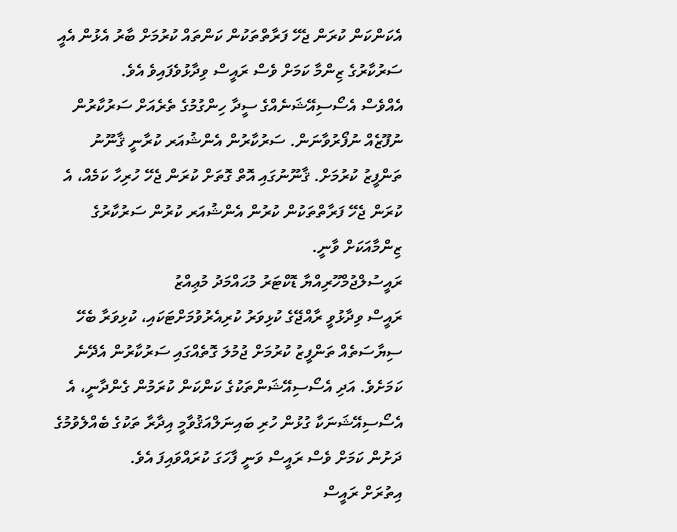އެކަންކަން ކުރަން ޖެހޭ ފަރާތްތަކުން ކަންތައް ކުރުމަށް ބާރު އެޅުން އެއީ ސަރުކާރުގެ ޒިންމާ ކަމަށް ވެސް ރައީސް ވިދާޅުވެފައިވެ އެވެ.
އެއްވެސް އެސޯސިއޭޝަނެއްގެ ސީދާ ހިންގުމުގެ ތެރެއަށް ސަރުކާރުން ނުފޫޒެއް ނުފޯރުވާނަން. ސަރުކާރުން އެންޝުއަރ ކުރާނީ ޤާނޫނު ތަންފީޒު ކުރުމަށް. ޤާނޫނުގައި އޮތް ގޮތަށް ކުރަން ޖެހޭ ހުރިހާ ކަމެއް، އެ ކުރަން ޖެހޭ ފަރާތްތަކުން ކުރުން އެންޝުއަރ ކުރުން ސަރުކާރުގެ ޒިންމާއަކަށް ވާނީ.
ރައީސުލްޖުމްހޫރިއްޔާ ޑޮކްޓަރު މުޙައްމަދު މުޢިއްޒު
ރައީސް ވިދާޅުވީ ރާއްޖޭގެ ކުޅިވަރު ކުރިއެރުވުމަށްޓަކައި، ކުޅިވަރާ ބެހޭ ސިޔާސަތެއް ތަންފީޒު ކުރުމަށް ޖުމުލަ ގޮތެއްގައި ސަރުކާރުން އެދޭނެ ކަމަށެވެ. އަދި އެސޯސިއޭޝަންތަކުގެ ކަންކަން ކުރަމުން ގެންދާނީ، އެ އެސޯސިއޭޝަނަކާ ގުޅުން ހުރި ބައިނަލްއަޤުވާމީ އިދާރާ ތަކުގެ ބެއްލެވުމުގެ ދަށުން ކަމަށް ވެސް ރައީސް ވަނީ ފާހަގަ ކުރައްވައިފަ އެވެ.
އިތުރަށް ރައީސް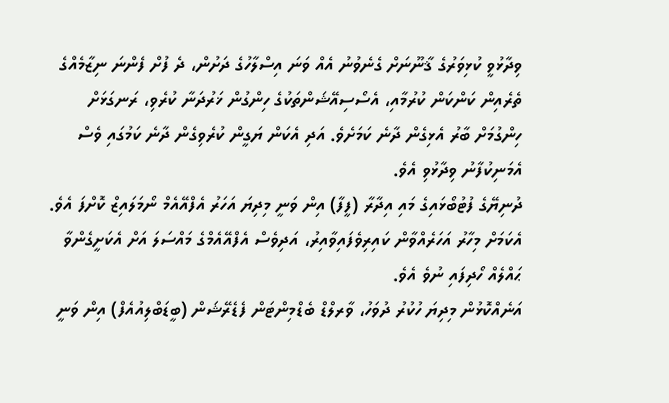ވިދާޅުވީ ކުޅިވަރުގެ ޤާނޫނަށް ގެނެވުނު އެއް ވަނަ އިސްލާހުގެ ދަށުން، ދެ ފުށް ފެންނަ ނިޒާމެއްގެ ތެރެއިން ކަންކަން ކުރުމާއި، އެސޯސިއޭޝަންތަކުގެ ހިންގުން ޚަރުދަނާ ކުރެވި، ރަނގަޅަށް ހިންގުމަށް ބާރު އެޅިގެން ދާނެ ކަމަށެވެ. އަދި އެކަން ޔަގީން ކުރެވިގެން ދާނެ ކަމުގައި ވެސް އެމަނިކުފާނު ވިދާޅުވި އެވެ.
ދުނިޔޭގެ ފުޓުބޯޅައިގެ މައި އިދާރާ (ފީފާ) އިން ވަނީ މިދިޔަ އަހަރު އެފްއޭއެމް ނޯމަލައިޒް ކޮށްފަ އެވެ. އެކަމަށް މިހާރު އަހަރެއްވާން ކައިރިވެފައިވާއިރު، އަދިވެސް އެފްއޭއެމްގެ މައްސަލަ އަށް އެކަށީގެންވާ ޙައްލެއް ހޯދިފައި ނުވެ އެވެ.
އަނެއްކޮޅުން މިދިޔަ ހުކުރު ދުވަހު، ވާރލްޑް ބެޑްމިންޓަން ފެޑެރޭޝަން (ބީޑަބްލިއުއެފް) އިން ވަނީ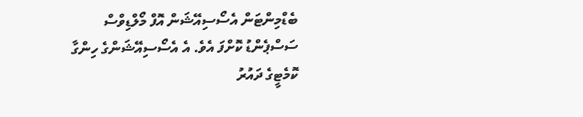ބެޑްމިންޓަން އެސޯސިއޭޝަން އޮފް މޯލްޑިވްސް ސަސްޕެންޑު ކޮށްފަ އެވެ. އެ އެސޯސިއޭޝަންގެ ހިންގާ ކޮމެޓީގެ ދައުރު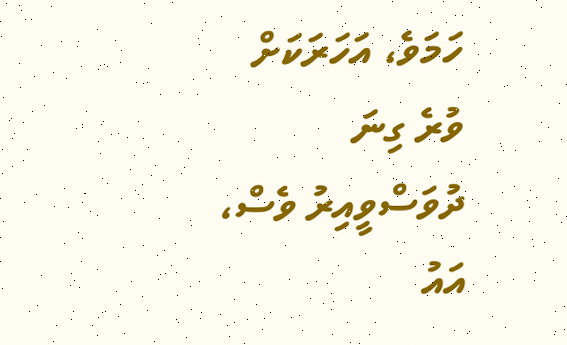ހަމަވެ، އަހަރަކަށް ވުރެ ގިނަ ދުވަސްވީއިރު ވެސް، އައު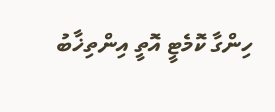ހިންގާ ކޮމެޓީ އޮތީ އިންތިޚާބު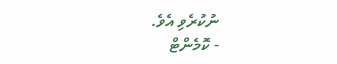ނުކުރެވި އެވެ.
- ކޮމެންޓް